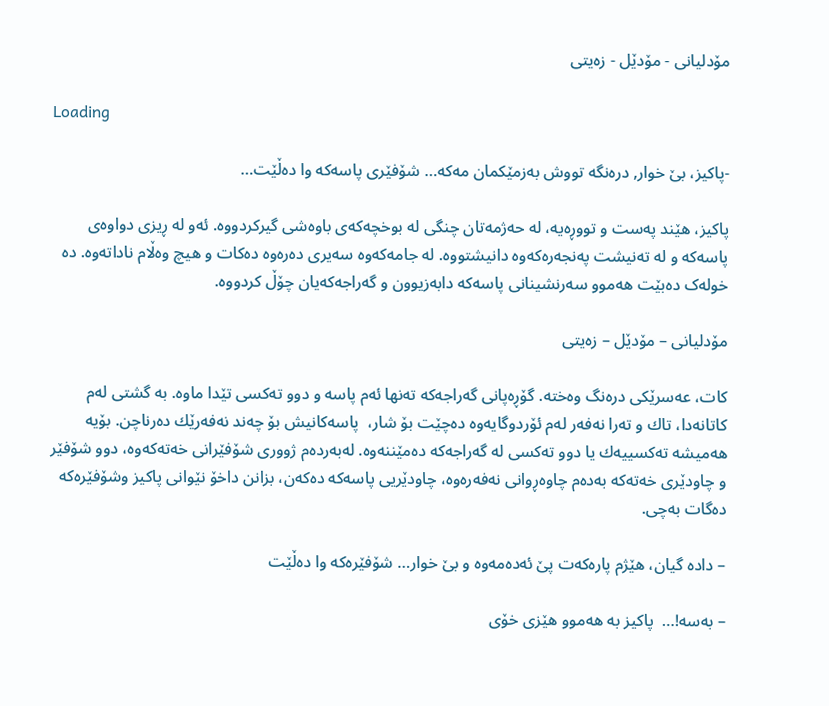مۆدلیانی - مۆدێل - زه‌یتی

Loading

-پاکیز، بێ خوار, درەنگە تووش بەزمێکمان مەکە… شۆفێری پاسەکە وا دەڵێت…

پاکیز، هێند پەست و تووڕەیە، لە حەژمەتان چنگی لە بوخچەکەی باوەشی گیرکردووە. ئەو لە ڕیزی دواوەی پاسەکە و لە تەنیشت پەنجەرەکەوە دانیشتووە. لە جامەکەوە سەیری دەرەوە دەکات و هیچ وەڵام ناداتەوە. دە خولەک دەبێت هەموو سەرنشینانی پاسەکە دابەزیوون و گەراجەکەیان چۆڵ کردووە.

مۆدلیانی – مۆدێل – زه‌یتی

کات، عەسرێکی درەنگ وەختە. گۆڕەپانی گەراجەکە تەنها ئەم پاسە و دوو تەکسی تێدا ماوە. بە گشتی لەم کاتانەدا، تاك و تەرا نەفەر لەم ئۆردوگایەوە دەچێت بۆ شار،  پاسەکانیش بۆ چەند نەفەرێك دەرناچن. بۆیە هەمیشە تەکسییەك یا دوو تەکسی لە گەراجەکە دەمێننەوە. لەبەردەم ژووری شۆفێرانی خەتەکەوە، دوو شۆفێر و چاودێری خەتەکە بەدەم چاوەڕوانی نەفەرەوە، چاودێریی پاسەکە دەکەن، بزانن داخۆ نێوانی پاکیز وشۆفێرەکە دەگات بەچی.

– دادە گیان، هێژم پارەکەت پێ ئەدەمەوە و بێ خوار… شۆفێرەکە وا دەڵێت

– بەسە!…  پاکیز بە هەموو هێزی خۆی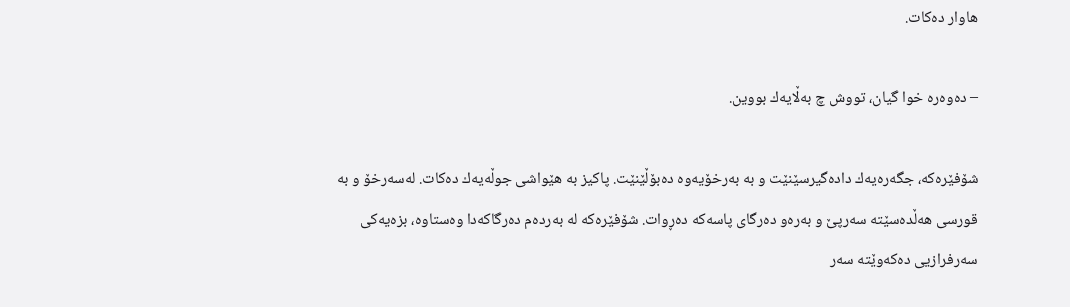هاوار دەکات.

– دەوەرە خوا گیان، تووش چ بەڵایەك بووین.

شۆفێرەکە، جگەرەیەك دادەگیرسێنێت و بە بەرخۆیەوە دەبۆڵێنێت. پاکیز بە هێواشی جوڵەیەك دەکات. لەسەرخۆ و بە قورسی هەڵدەسێتە سەرپێ و بەرەو دەرگای پاسەکە دەڕوات. شۆفێرەکە لە بەردەم دەرگاکەدا وەستاوە، بزەیەکی سەرفرازیی دەکەوێتە سەر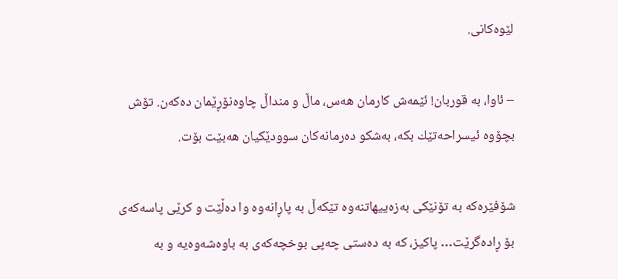لێوەکانی.

– ئاوا، بە قوربان! ئێمەش کارمان هەس، ماڵ و منداڵ چاوەنۆڕێمان دەکەن. تۆش بچۆوە ئیسراحەتێك بکە، بەشکو دەرمانەکان سوودێکیان هەبێت بۆت.

شۆفێرەکە بە تۆنێکی بەزەییهاتنەوە تێکەڵ بە پاڕانەوە وا دەڵێت و کرێی پاسەکەی بۆ ڕادەگرێت… پاکیز، کە بە دەستی چەپی بوخچەکەی بە باوەشەوەیە و بە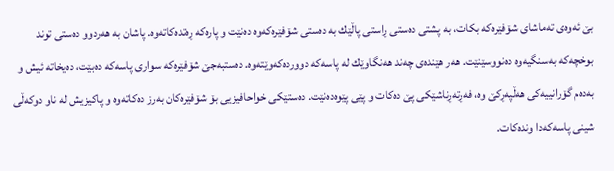بێ ئەوەی تەماشای شۆفێرەکە بکات، بە پشتی دەستی ڕاستی پاڵێك بە دەستی شۆفێرەکەوە دەنێت و پارەکە ڕەتدەکاتەوە. پاشان بە هەردوو دەستی توند بوخچەکە بەسنگیەوە دەنووسێنێت. هەر هێندەی چەند هەنگاوێك لە پاسەکە دووردەکەوێتەوە. دەستبەجێ شۆفێرەکە سواری پاسەکە دەبێت، دەیخاتە ئیش و بەدەم گۆرانییەکی هەڵپەڕکێ وە، فەڕتەڕناشێكی پێ دەکات و پێی پێوەدەنێت. دەستێکی خواحافیزیی بۆ شۆفێرەکان بەرز دەکاتەوە و پاکیزیش لە ناو دوکەڵی شینی پاسەکەدا وندەکات.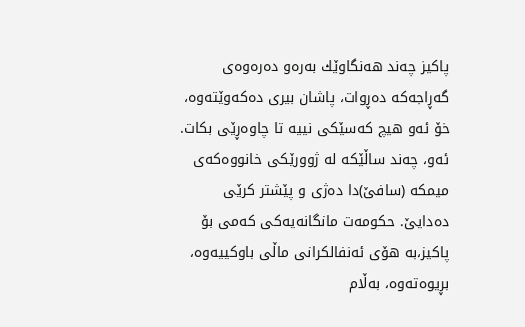پاکیز چەند هەنگاوێك بەرەو دەرەوەی گەڕاجەکە دەڕوات، پاشان بیری دەکەوێتەوە، خۆ ئەو هیچ کەسێکی نییە تا چاوەڕێی بکات. ئەو، چەند ساڵێکە لە ژوورێکی خانووەکەی میمکە (سافێ)دا دەژی و پێشتر کرێی دەدایێ. حکومەت مانگانەیەکی کەمی بۆ پاکیز،بە هۆی ئەنفالکرانی ماڵی باوکییەوە، بڕیوەتەوە، بەڵام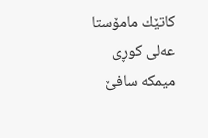کاتێك مامۆستا عەلی کوڕی میمکە سافێ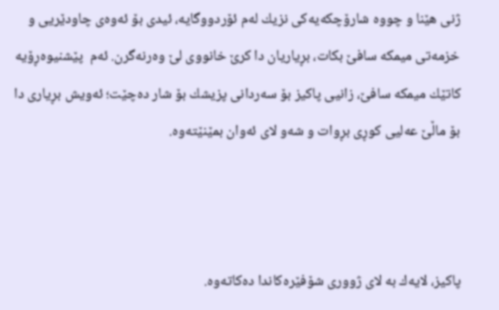ژنی هێنا و چووە شارۆچکەیەکی نزیك لەم ئۆردووگایە، ئیدی بۆ ئەوەی چاودێریی و خزمەتی میمکە سافێ بکات، بڕیاریان دا کرێ خانووی لێ وەرنەگرن. ئەم  پێشنیوەڕۆیە کاتێك میمکە سافێ، زانیی پاکیز بۆ سەردانی پزیشك بۆ شار دەچێت؛ ئەویش بڕیاری دا بۆ ماڵێ عەلیی کوڕی بڕوات و شەو لای ئەوان بمێنێتەوە.



پاکیز، لایەك بە لای ژووری شۆفێرەکاندا دەکاتەوە.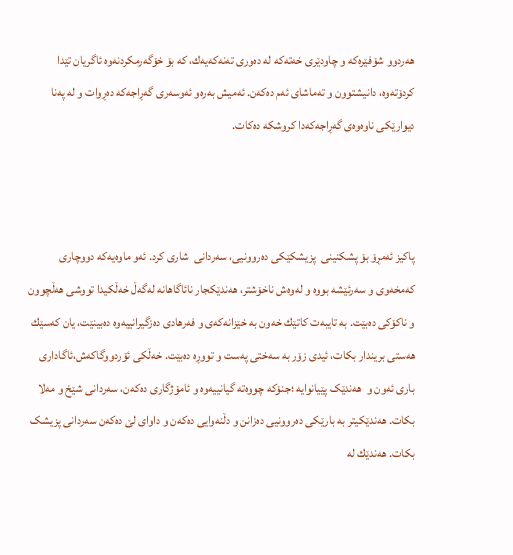هەردوو شۆفێرەکە و چاودێری خەتەکە لە دەوری تەنەکەیەك، کە بۆ خۆگەرمکردنەوە ئاگریان تێدا کردۆتەوە، دانیشتوون و تەماشای ئەم دەکەن. ئەمیش بەرەو ئەوسەری گەڕاجەکە دەڕوات و لە پەنا دیوارێکی ناوەوەی گەڕاجەکەدا کروشکە دەکات.



پاکیز ئەمڕۆ بۆ پشکنینی  پزیشکێکی دەروونیی، سەردانی  شاری کرد. ئەو ماوەیەکە دووچاری کەمخەوی و سەرئێشە بووە و لەوەش ناخۆشتر، هەندێکجار نائاگاهانە لەگەڵ خەڵکیدا تووشی هەڵچوون و ناکۆکی دەبێت. بە تایبەت کاتێك خەون بە خێزانەکەی و فەرهادی دەزگیرانییەوە دەبینێت، یان کەسێك هەستی بریندار بکات، ئیدی زۆر بە سەختی پەست و تووڕە دەبێت. خەڵکی ئۆردووگاکەش،ئاگاداری باری ئه‌ون و  هەندێک پێیانوایە ؛جنۆکە چووەتە گیانییەوە و ئامۆژگاری دەکەن، سەردانی شێخ و مەلا بکات. هەندێکیتر بە بارێكی دەروونیی دەزانن و دڵنەوایی دەکەن و داوای لێ دەکەن سەردانی پزیشک بکات. هەندێك لە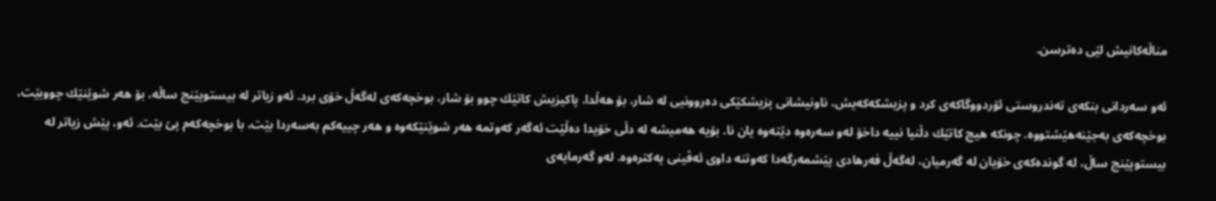مناڵەکانیش لێی دەترسن.

ئەو سەردانی بنکەی تەندروستی ئۆردووگاکەی کرد و پزیشکەکەیش، ناونیشانی پزیشکێکی دەروونیی لە شار، بۆ هەڵدا. پاکیزیش کاتێك چوو بۆ شار، بوخچەکەی لەگەڵ خۆی برد. ئەو زیاتر لە بیستوپێنج ساڵە، بۆ هەر شوێنێك چووبێت، بوخچەکەی بەجێنەهێشتووە. چونکە هیچ کاتێك دڵنیا نییە داخۆ لەو سەرەوە دێتەوە یان نا. بۆیە هەمیشە لە دڵی خۆیدا دەڵێت ئەگەر کەوتمە هەر شوێنێکەوە و هەر چییەکم بەسەردا بێت، با بوخچەکەم پێ بێت. ئەو، پێش زیاتر لە بیستوپێنج ساڵ، لە گوندەکەی خۆیان لە گەرمیان، لەگەڵ فەرهادی پێشمەرگەدا کەوتنە داوی ئەڤینی یەکترەوە. لەو گەرمایەی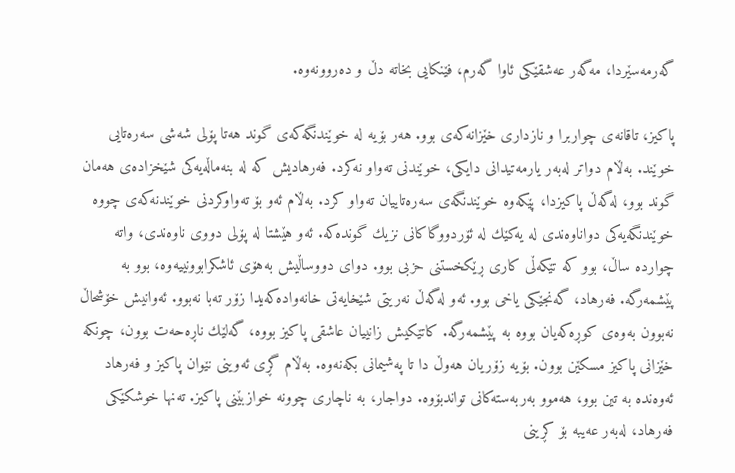گەرمەسێردا، مەگەر عەشقێکی ئاوا گەرم، فێنکایی بخاتە دڵ و دەروونەوە.

پاکیز، تاقانەی چواربرا و نازداری خێزانەکەی بوو. هەر بۆیە لە خوێندنگەکەی گوند هەتا پۆلی شەشی سەرەتایی خوێند. بەڵام دواتر لەبەر یارمەتیدانی دایکی، خوێندنی تەواو نەکرد. فەرهادیش کە لە بنەماڵەیەکی شێخزادەی هەمان گوند بوو، لەگەڵ پاکیزدا، پێکەوە خوێندنگەی سەرەتاییان تەواو کرد. بەڵام ئەو بۆ تەواوکردنی خوێندنەکەی چووە خوێندنگەیەکی دواناوەندی لە یەکێك لە ئۆردووگاکانی نزیك گوندەکە. ئەو هێشتا لە پۆلی دووی ناوەندی، واتە چواردە ساڵ، بوو کە تێکەڵی کاری ڕێکخستنی حزبی بوو. دوای دووساڵیش بەهۆی ئاشکرابوونییەوە، بوو بە پێشمەرگە. فەرهاد، گەنجێکی یاخی بوو. ئەو لەگەڵ نەریتی شێخایەتی خانەوادەکەیدا زۆر تەبا نەبوو. ئەوانیش خۆشحاڵ نەبوون بەوەی کوڕەکەیان بووە بە پێشمەرگە. کاتێکیش زانییان عاشقی پاکیز بووە، گەلێك ناڕەحەت بوون، چونکە خێزانی پاکیز مسکێن بوون. بۆیە زۆریان هەوڵ دا تا پەشیمانی بکەنەوە. بەڵام گڕی ئەوینی نێوان پاکیز و فەرهاد ئەوەندە بە تین بوو، هەموو بەربەستەکانی تواندبۆوە. دواجار، بە ناچاری چوونە خوازبێنی پاکیز. تەنها خوشکێکی فەرهاد، لەبەر عەیبە بۆ کڕینی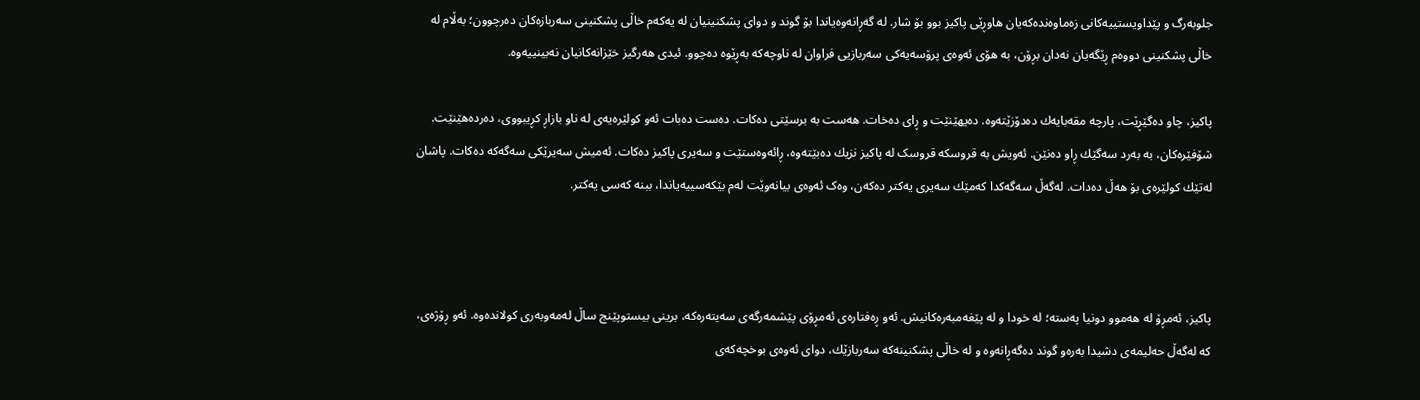جلوبەرگ و پێداویستییەکانی زەماوەندەکەیان هاوڕێی پاکیز بوو بۆ شار. لە گەڕانەوەیاندا بۆ گوند و دوای پشکنینیان لە یەکەم خاڵی پشکنینی سەربازەکان دەرچوون؛ بەڵام لە خاڵی پشکنینی دووەم ڕێگه‌یان نەدان بڕۆن، بە هۆی ئەوەی پرۆسەیەکی سەربازیی فراوان لە ناوچەکە بەڕێوە دەچوو. ئیدی هەرگیز خێزانەکانیان نەبینییەوە.

پاکیز، چاو دەگێڕێت، پارچە مقەبایەك دەدۆزێتەوە. دەیهێنێت و ڕای دەخات. هەست بە برسێتی دەکات. دەست دەبات ئەو کولێرەیەی لە ناو بازاڕ کڕیبووی، دەردەهێنێت. شۆفێرەکان، بە بەرد سەگێك ڕاو دەنێن. ئەویش بە قروسکە قروسک لە پاکیز نزیك دەبێتەوە، ڕائەوەستێت و سەیری پاکیز دەکات. ئەمیش سەیرێکی سەگەکە دەکات. پاشان لەتێك کولێرەی بۆ هەڵ دەدات. لەگەڵ سەگەکدا کەمێك سەیری یەکتر دەکەن، وەک ئەوەی بیانەوێت لەم بێکەسییەیاندا، ببنە کەسی یەکتر.



پاکیز، ئەمڕۆ لە هەموو دونیا پەستە؛ لە خودا و لە پێغەمبەرەکانیش. ئەو ڕەفتارەی ئەمڕۆی پێشمەرگەی سەیتەرەکە، برینی بیستوپێنج ساڵ لەمەوبەری کولاندەوە. ئەو ڕۆژەی، کە لەگەڵ حەلیمەی دشیدا بەرەو گوند دەگەڕانەوە و لە خاڵی پشکنینەکە سەربازێك، دوای ئەوەی بوخچەکەی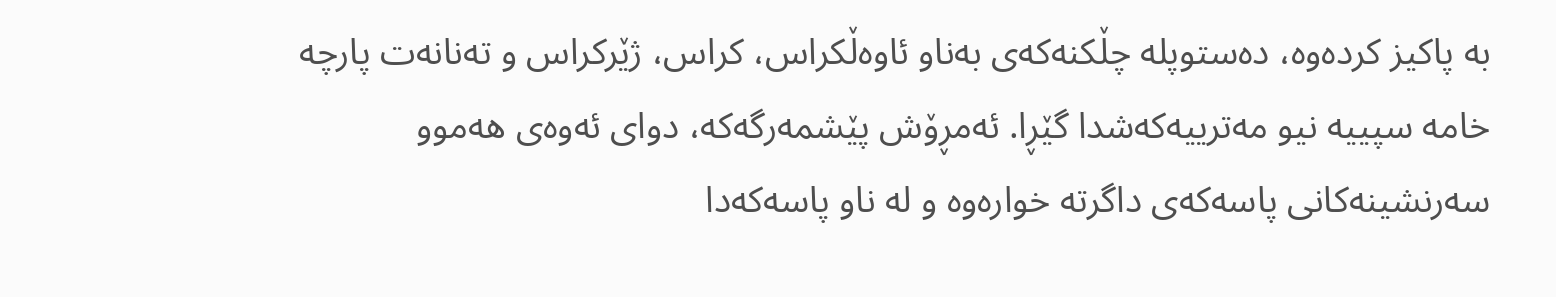بە پاکیز کردەوە، دەستوپلە چڵکنەکەی بەناو ئاوەڵكراس، کراس، ژێرکراس و تەنانەت پارچە خامە سپییە نیو مەترییەکەشدا گێڕا. ئەمڕۆش پێشمەرگەکە، دوای ئەوەی هەموو سەرنشینەکانی پاسەکەی داگرتە خوارەوە و لە ناو پاسەکەدا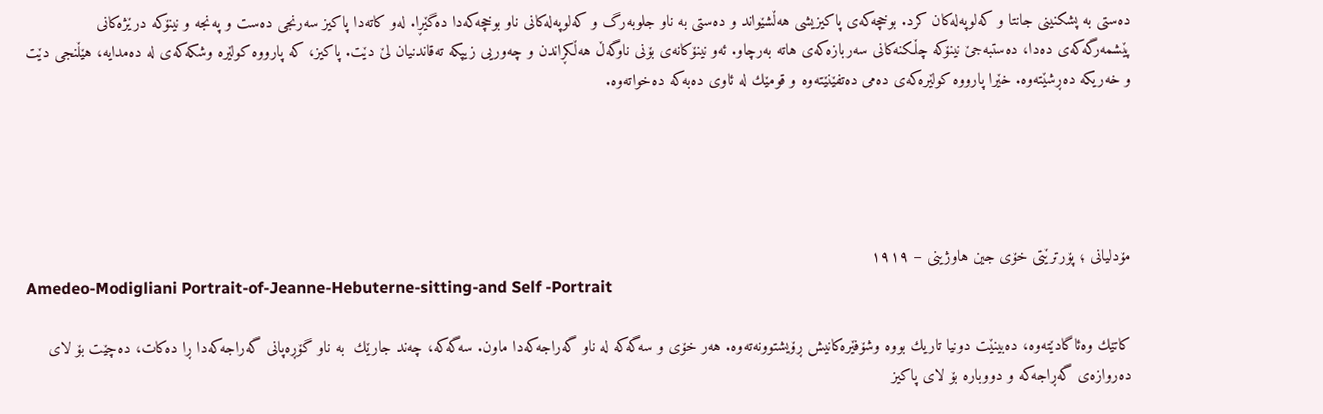دەستی بە پشکنینی جانتا و کەلوپەلەکان کرد. بوخچەکەی پاکیزیشی هەڵشێواند و دەستی بە ناو جلوبەرگ و کەلوپەلەکانی ناو بوخچەکەدا دەگێڕا. لەو کاتەدا پاکیز سەرنجی دەست و پەنجە و نینۆکە درێژەکانی پێشمەرگەکەی دەدا، دەستبەجێ نینۆکە چڵکنەکانی سەربازەکەی هاتە بەرچاو. ئەو نینۆکانەی بۆنی ناوگەڵ هەڵکڕاندن و چەوریی زیپکە تەقاندنیان لێ دێت. پاکیز، کە پارووە کولێرە وشکەکەی لە دەمدایە، هێڵنجی دێت و خەریکە دەڕشێتەوە. خێرا پارووە کولێرەکەی دەمی دەتفێنێتەوە و قومێك لە ئاوی دەبەکە دەخواتەوە.





مۆدلیانی ؛ پۆرترێتی خۆی جین هاوژینی – ١٩١٩
Amedeo-Modigliani Portrait-of-Jeanne-Hebuterne-sitting-and Self -Portrait

کاتێك وه‌ئاگادێتەوە، دەبینێت دونیا تاریك بووە وشۆفێرەکانیش ڕۆیشتوونەتەوە. هەر خۆی و سەگەکە لە ناو گەراجەکەدا ماون. سەگەکە، چەند جارێك  بە ناو گۆڕەپانی گەراجەکەدا ڕا دەکات، دەچێت بۆ لای دەروازەی گەڕاجەکە و دووبارە بۆ لای پاکیز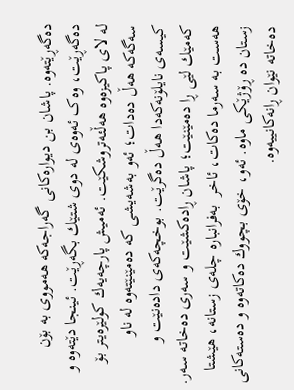دەگەڕێتەوە. پاشان بن دیوارەکانی گەراجەکە هەمووی بە بۆن دەگەڕێت، وەک ئەوەی لە دوی شتێك بگەڕێت. ئینجا دێتەوە و لە لای پاکیزەوە هەڵئەتروشکێت. ئەمیش پارچەیەك کولێرەیتر بۆ سەگەکە هەڵ دەدات؛ ئەو بەشەیشی کە دەمێنێتەوە لە ناو کیسەی نایلۆنەکەدا هەڵ دەگرێت. بوخچەکەی دادەنێت و کەمێك لێی ڕا دەمێنێت؛ پاشان ڕادەکشێت و سەری دەخاتە سەر. هەست بە سەرما دەکات، ئاخر  به‌فرانباره‌ چلەی زستانه‌، هێشتا  زستان دە ڕۆژێکی ماوە. ئەو، خۆی بچووك دەکاتەوە و دەستەکانی دەخاتە نێوان ڕانەکانییەوە.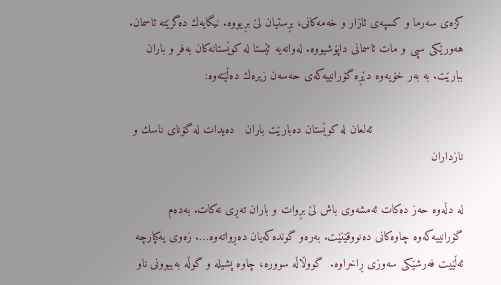کزەی سەرما و کسپەی ئازار و خەمەکانی، بڕستیان لێ بڕیووە. نیگایەك دەگرێتە ئاسمان. هەورێکی سپی و مات ئاسمانی داپۆشیووە. لەوانەیە ئێستا لە کوێستانەکان بەفر و باران ببارێت. بە بەر خۆیەوە دێڕە گۆرانییەکەی حەسەن زیرەك دەڵێتەوە:

                          ئەلعان لە کوێستان دەبارێت باران   دەیدات لە گۆنای ناسك و نازداران

لە دڵەوە حەز دەکات ئەمشەوی باش لێ بڕوات و باران تەڕی نەکات. بەدەم گۆرانییەکەوە چاوەکانی دەنووقێنێت. بەرەو گوندەکەیان دەڕواتەوە…. زەوی یەکپارچە ئەڵێیت فەرشێکی سەوزی ڕاخراوە.  گووڵاڵە سوورە، چاوە پشیلە و گوڵە بەیبوونی ناو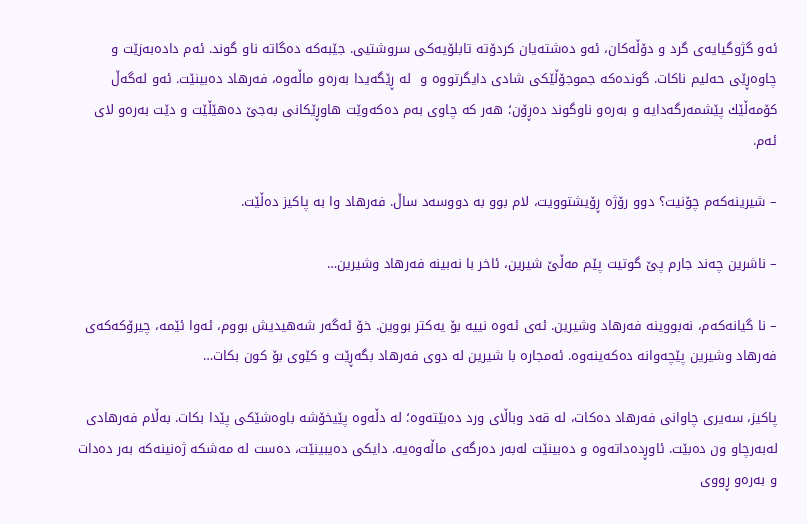ئەو گژوگیایەی گرد و دۆڵەکان، ئەو دەشتەیان کردۆتە تابلۆیەکی سروشتیی. جێبەکە دەگاتە ناو گوند. ئەم دادەبەزێت و چاوەڕێی حەلیم ناکات. گوندەکە جموجۆڵێکی شادی دایگرتووە و  لە ڕێگەیدا بەرەو ماڵەوە، فەرهاد دەبینێت. ئەو لەگەڵ کۆمەڵێك پێشمەرگەدایە و بەرەو ناوگوند دەڕۆن؛ هەر کە چاوی بەم دەکەوێت هاوڕێکانی بەجێ دەهێڵێت و دێت بەرەو لای ئەم.

– شیرینەکەم چۆنیت؟ دوو رۆژە ڕۆیشتوویت، لام بوو بە دووسەد ساڵ. فەرهاد وا بە پاکیز دەڵێت.

– ناشرین چەند جارم پێ گوتیت پێم مەڵێ شیرین، ئاخر با نەبینە فەرهاد وشیرین…

– نا گیانەکەم، نەبووینە فەرهاد وشیرین. ئەی ئەوە نییە بۆ یەکتر بووین. خۆ ئەگەر شەهیدیش بووم، ئەوا ئێمە، چیرۆکەکەی فەرهاد وشیرین پێچەوانە دەکەینەوە. ئەمجارە با شیرین لە دوی فەرهاد بگەڕێت و کێوی بۆ کون بکات…

پاکیز، سەیری چاوانی فەرهاد دەکات، لە قەد وباڵای ورد دەبێتەوە؛ لە دڵەوە پێیخۆشە باوەشێکی پێدا بکات. بەڵام فەرهادی لەبەرچاو ون دەبێت. ئاوڕدەداتەوە و دەبینێت لەبەر دەرگەی ماڵەوەیە. دایکی دەیبینێت، دەست لە مەشکە ژەنینەکە بەر دەدات و بەرەو ڕووی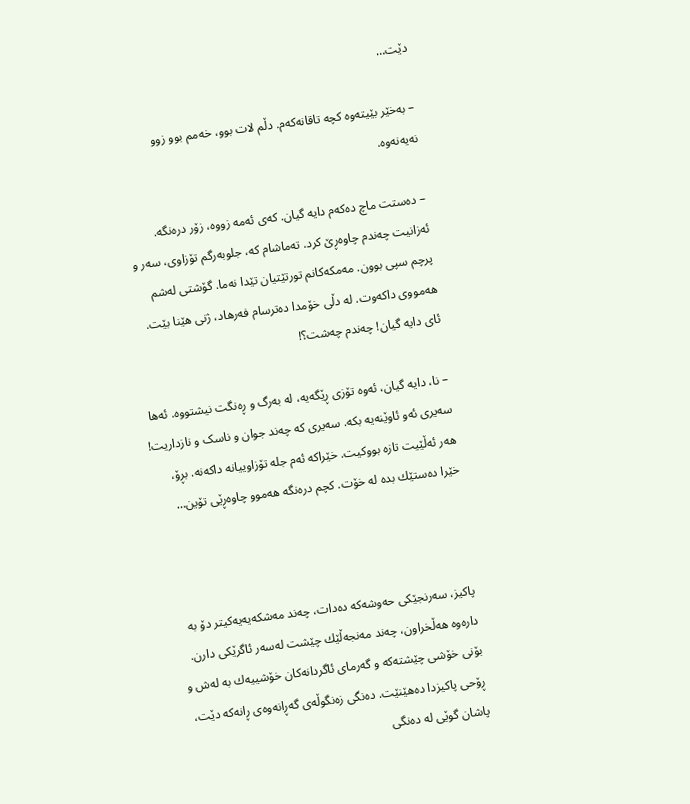دێت…

– بەخێر بێیتەوە کچە تاقانەکەم. دڵم لات بوو، خەمم بوو زوو نەیەنەوە.

– دەستت ماچ دەکەم دایە گیان. کەی ئەمە زووە، زۆر درەنگە. ئەزانیت چەندم چاوەڕێ کرد. تەماشام کە، جلوبەرگم تۆزاوی، سەر و پرچم سپی بوون. مەمکەکانم تورتێتیان تێدا نەما. گۆشتی لەشم هەمووی داکەوت. لە دڵی خۆمدا دەترسام فەرهاد، ژنی هێنا بێت. ئای دایە گیان! چەندم چەشت؟!

– نا، دایە گیان، ئەوە تۆزی ڕێگەیە، لە بەرگ و ڕەنگت نیشتووە. ئەها سەیری ئەو ئاوێنەیە بکە. سەیری کە چەند جوان و ناسک و نازداریت! هەر ئەڵێیت تازە بووکیت. خێراکە ئەم جلە تۆزاوییانە داکەنە. بڕۆ، خێرا دەستێك بدە لە خۆت. کچم درەنگە هەموو چاوەڕێی تۆین…



پاکیز، سەرنجێکی حەوشەکە دەدات، چەند مەشکەیەیەکیتر دۆ بە دارەوە هەڵخراون، چەند مەنجەڵێك چێشت لەسەر ئاگرێکی دارن. بۆنی خۆشی چێشتەکە و گەرمای ئاگردانەکان خۆشییەك بە لەش و ڕۆحی پاکیزدا دەهێنێت. دەنگی زەنگوڵەی گەڕانەوەی ڕانەکە دێت، پاشان گوێی لە دەنگی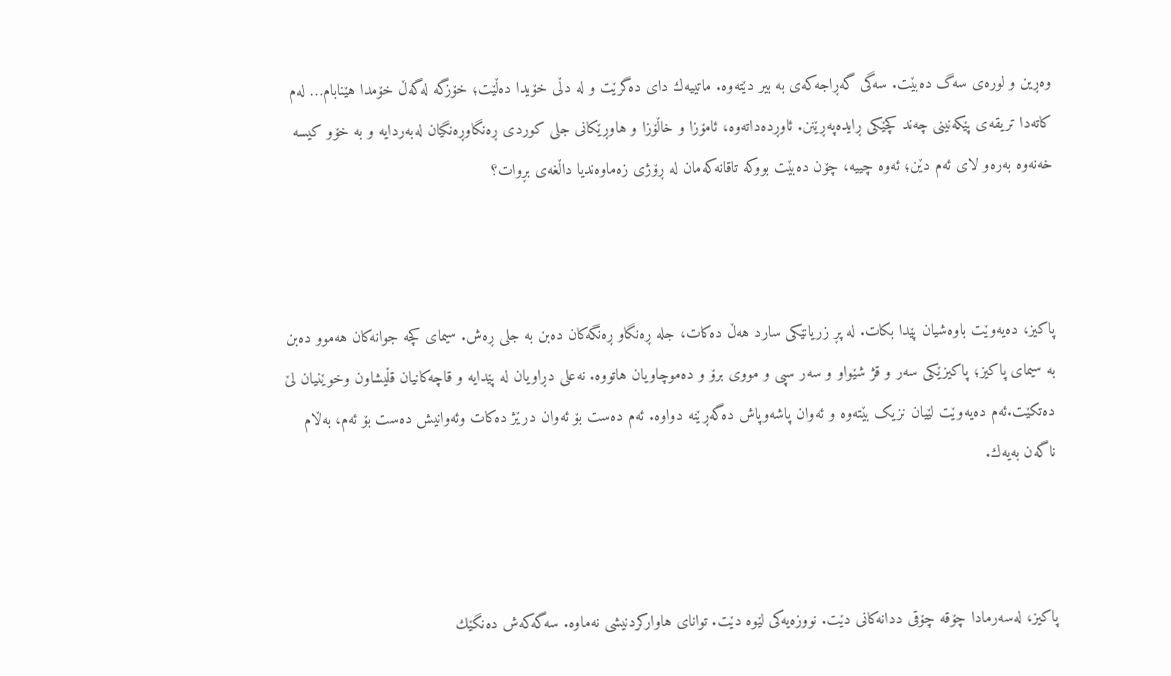وەڕین و لورەی سەگ دەبێت. سەگی گەڕاجەکەی بە بیر دێتەوە. ماتییەك دای دەگرێت و لە دڵی خۆیدا دەڵێت؛ خۆزگە لەگەڵ خۆمدا هێنابام… لەم کاتەدا تریقەی پێکەنینی چەند کچێکی ڕایدەپەڕێنن. ئاوڕدەداتەوە، ئامۆزا و خاڵۆزا و هاوڕێکانی جلی کوردی ڕەنگاوڕەنگیان لەبەردایە و بە خۆو کیسە خەنەوە بەرەو لای ئەم دێن؛ ئەوە چییە، چۆن دەبێت بووکە تاقانەکەمان لە ڕۆژی زەماوەندیا داڵغەی بڕوات؟



پاکیز، دەیەوێت باوەشیان پێدا بکات. لە پڕ زریانێكی سارد هەڵ دەکات، جلە ڕەنگاو ڕەنگەکان دەبن بە جلی ڕەش. سیمای کچە جوانەکان هەموو دەبن بە سیمای پاکیز؛ پاکیزێکی سەر و قژ شێواو و سەر سپی و مووی برۆ و دەموچاویان هاتووە. نەعلی دڕاویان لە پێدایە و قاچەکانیان قڵیشاون وخوێنیان لێ دەتکێت.ئەم دەیەوێت لێیان نزیک بێتەوە و ئەوان پاشەوپاش دەگەڕێنە دواوە. ئەم دەست بۆ ئەوان درێژ دەکات وئەوانیش دەست بۆ ئەم، بەڵام ناگەن بەیەك.



پاکیز، لەسەرمادا چۆقە چۆقی ددانەکانی دێت. نووزەیەکی لێوە دێت. توانای هاوارکردنیشی نەماوە. سەگەکەش دەنگێك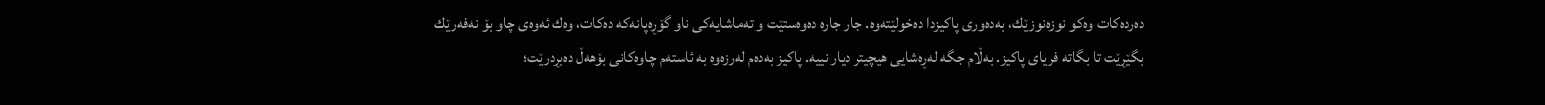دەردەکات وەکو نوزەنوزێك، بەدەوری پاکیزدا دەخولێتەوە. جار جاره‌ دەوەستێت و تەماشایەکی ناو گۆڕەپانەکە دەکات، وەك ئەوەی چاو بۆ نەفەرێك بگێڕێت تا بگاتە فریای پاکیز. بەڵام جگە لەڕەشایی هیچیتر دیار نییە. پاکیز بەدەم لەرزەوە بە ئاستەم چاوەکانی بۆهەڵ دەبڕدرێت؛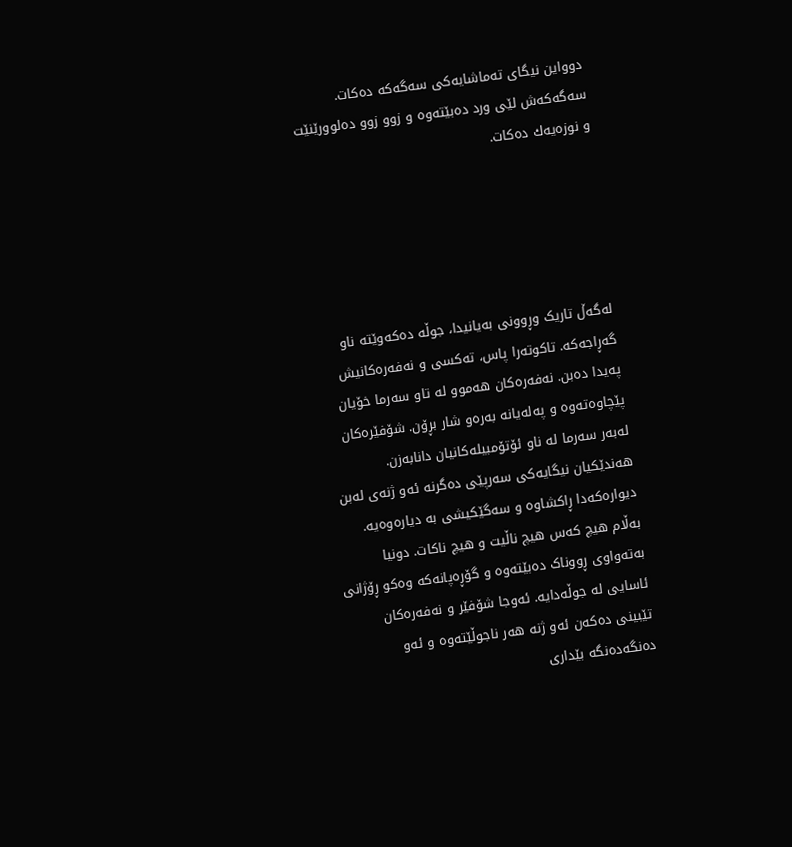دوواین نیگای تەماشایەکی سەگەکە دەکات. سەگەکەش لێی ورد دەبێتەوە و زوو زوو دەلوورێنێت و نوزەیەك دەکات.





لەگەڵ تاریک وڕوونی بەیانیدا، جوڵە دەکەوێتە ناو گەڕاجەکە. تاكوتەرا پاس، تەکسی و نەفەرەکانیش پەیدا دەبن. نەفەرەکان هەموو لە تاو سەرما خۆیان پێچاوەتەوە و پەلەیانە بەرەو شار بڕۆن. شۆفێرەکان لەبەر سەرما لە ناو ئۆتۆمبیلەکانیان دانابەزن. هەندێکیان نیگایەکی سەرپێی دەگرنە ئەو ژنەی لەبن دیوارەکەدا ڕاکشاوە و سەگێکیشی بە دیارەوەیە. بەڵام هیچ کەس هیچ ناڵیت و هیچ ناکات. دونیا بەتەواوی ڕووناک دەبێتەوە و گۆڕەپانەکە وەکو ڕۆژانی ئاسایی لە جوڵەدایە. ئەوجا شۆفێر و نەفەرەکان تێبینی دەکەن ئەو ژنە هەر ناجوڵێتەوە و ئەو دەنگەدەنگە بێداری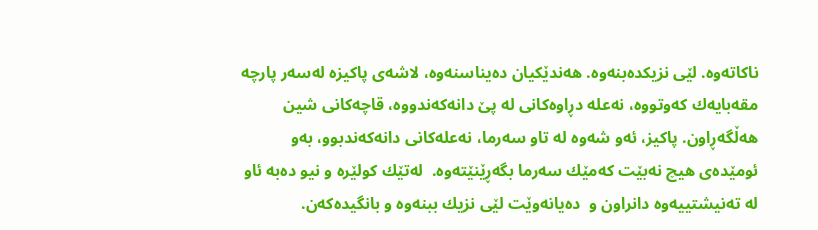ناکاتەوە. لێی نزیکدەبنەوە. هەندێکیان دەیناسنەوە، لاشەی پاکیزە لەسەر پارچە مقەبایەك کەوتووە، نەعلە دڕاوەکانی لە پێ دانەکەندووە، قاچەکانی شین هەڵگەڕاون. پاکیز، ئەو شەوە لە تاو سەرما، نەعلەکانی دانەکەندبوو، بەو ئومێدەی هیچ نەبێت کەمێك سەرما بگەڕێنێتەوە.  لەتێك کولێرە و نیو دەبە ئاو لە تەنیشتییەوە دانراون و  دەیانەوێت لێی نزیك ببنەوە و بانگیدەکەن.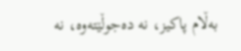بەڵام پاکیز، نە دەجوڵێتەوە، نە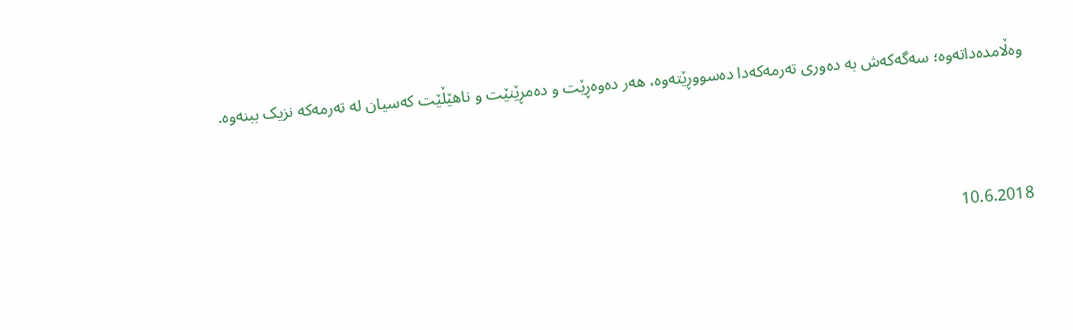وەڵامدەداتەوە؛ سەگەکەش بە دەوری تەرمەکەدا دەسووڕێتەوە، هەر دەوەڕێت و دەمڕێنێت و ناهێڵێت کەسیان لە تەرمەکە نزیک ببنەوە.



10.6.2018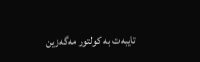تایبه‌ت به‌ كولتور مه‌گه‌زین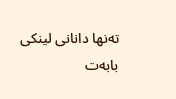ته‌نها دانانی لینكی بابه‌ت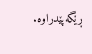ڕێگه‌پێدراوه‌.